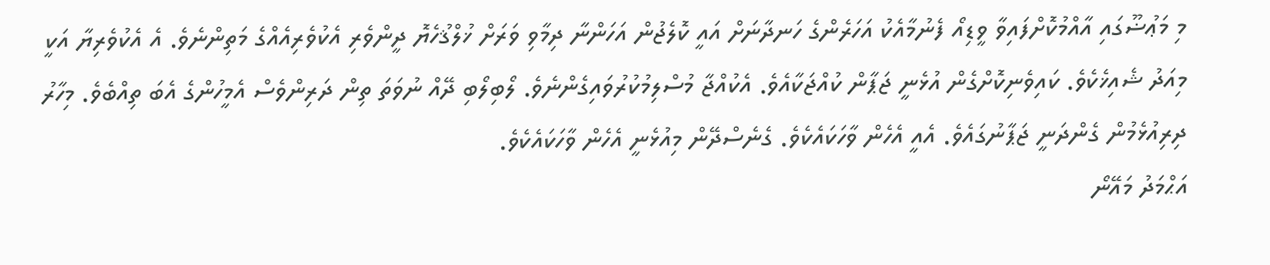މި މަޢުޟޫގައި އާއްމުކޮށްފައިވާ ވީޑިއޯ ފެނުމާއެކު އަހަރެންގެ ހަނދާނަށް އައީ ކޮލެޖުން އަހަންނާ ދިމާވި ވަރަށް ޚުލްޤުހެޔޮ ދީންވެރި އެކުވެރިއެއްގެ މަތިންނެވެ. އެ އެކުވެރިޔާ އަކީ މިއަދު ޝެއިޚެކެވެ. ކައިވެނިކޮށްގެން އުޅެނީ ޖަޕާން ކުއްޖަކާއެވެ. އެކުއްޖާ މުސްލިމުކުރުވައިގެންނެވެ. ލޯބިލޯބި ދޭއް ނުވަތަ ތިން ދަރިންވެސް އެމީހުންގެ އެބަ ތިއްބެވެ. މިހާރު ދިރިއުޅެމުން ގެންދަނީ ޖަޕާނުގައެވެ. އެއީ އެހެން ވާހަކައެކެވެ. ގެނެސްދޭން މިއުޅެނީ އެހެން ވާހަކައެކެވެ.
އަޙްމަދު މައޭނޯ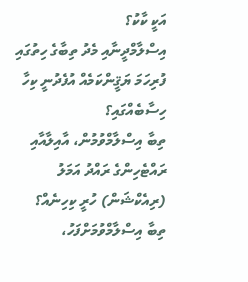އަކީ ކާކު؟
އިސްލާމްދީނާއި މެދު ތިބާގެ ހިތުގައި ފުރިހަމަ ޔަޤީންކަމެއް އުފެދުނީ ކިހާ ހިސާބެއްގައި؟
ތިބާ އިސްލާމްވުމުން، އާއިލާއާއި ރައްޓެހިންގެ ރައްދު އަމަލު (ރިއެކްޝަން) ހުރީ ކިހިނެއް؟
ތިބާ އިސްލާމްވުމަށްފަހު،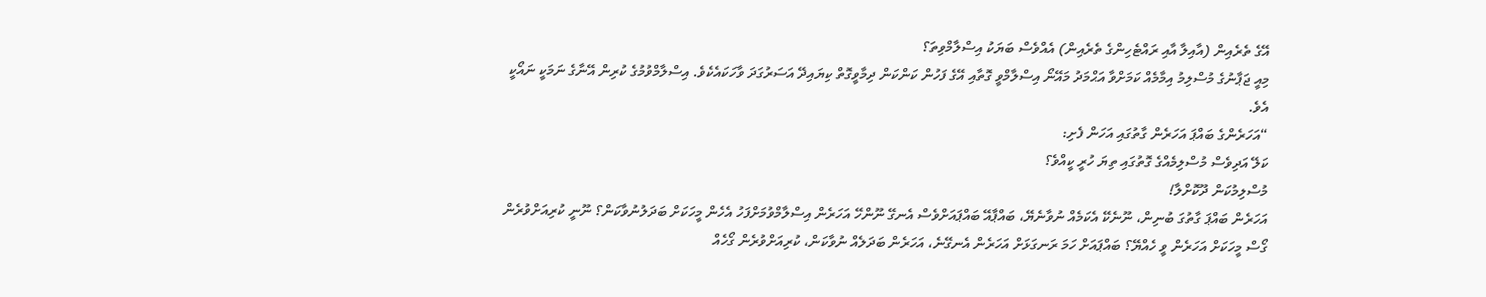އޭގެ ތެރެއިން (އާއިލާ އާއި ރައްޓެހިންގެ ތެރެއިން) އެއްވެސް ބަޔަކު އިސްލާމްވިތަ؟
މިއީ ޖަޕާނުގެ މުސްލިމު އިމާމެއް ކަމަށްވާ އަޙްމަދު މައޭނޯ އިސްލާމްވީ ގޮތާއި އޭގެ ފަހުން ކަންކަން ދިމާވީގޮތް ކިޔައިދޭ އަސަރުގަދަ ވާހަކައެކެވެ. އިސްލާމްވުމުގެ ކުރިން އޭނާގެ ނަމަކީ ނައޯކީ އެވެ.
“އަހަރެންގެ ބައްޕަ އަހަރެން ގާތުގައި އަހަން ފެށި:
ކަލޭ އަދިވެސް މުސްލިމެއްގެ ގޮތުގައި ތިޔަ ހުރީ ކީއްވެ؟
މުސްލިމުކަން ދޫކޮށްލާ!
އަހަރެން ބައްޕަ ގާތުގަ ބުނިން، ނޫނެކޭ އެކަމެއް ނުވާނެޔޭ، ބައްޕާއޭ ބައްޕައަށްވެސް އެނގޭ ނޫންހޭ އަހަރެން އިސްލާމްވުމަށްފަހު އެހެން މީހަކަށް ބަދަލުނުވާކަން؟ ނޫނީ ކުރިއަށްވުރެން ގޯސް މީހަކަށް އަހަރެން ވީ ހެއްޔޭ؟ ބައްޕައަށް ހަމަ ރަނގަޅަށް އަހަރެން އެނގޭނެ، އަހަރެން ބަދަލެއް ނުވާކަން، ކުރިއަށްވުރެން ގޯހެއް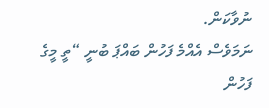ނުވާކަން.
ނަމަވެސް އެއްމެ ފަހުން ބައްޕަ ބުނީ “ތީ މީގެ ފަހުން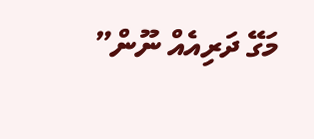މަގޭ ދަރިއެއް ނޫން”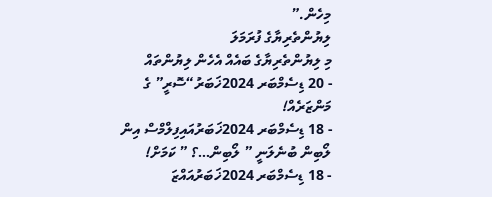މިހެން.”
ލިޔުންތެރިޔާގެ ފުރަމަލަ
މި ލިޔުންތެރިޔާގެ ބައެއް އެހެން ލިޔުންތައް
- 20 ޑިސެމްބަރ 2024ޚަބަރު“ސޮރީ” ގެ މަންޒަރެއް!
- 18 ޑިސެމްބަރ 2024ޚަބަރުއައިފިލްމްސް އިން ލޯބިން ބުނެލަނީ ” ލޯބިން…؟ ” ކަމަށް!
- 18 ޑިސެމްބަރ 2024ޚަބަރުއައްޒަ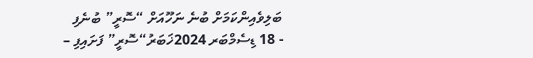ބަލިވެއިންކަމަށް ބުނެ ނަހޫއަށް “ސޮރީ” ބުނެފި
- 18 ޑިސެމްބަރ 2024ޚަބަރު“ސޮރީ” ފަށައިފި –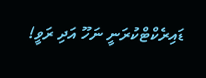ޑައިރެކްޓްކުރަނީ ނަހޫ އަދި ރަވީ!